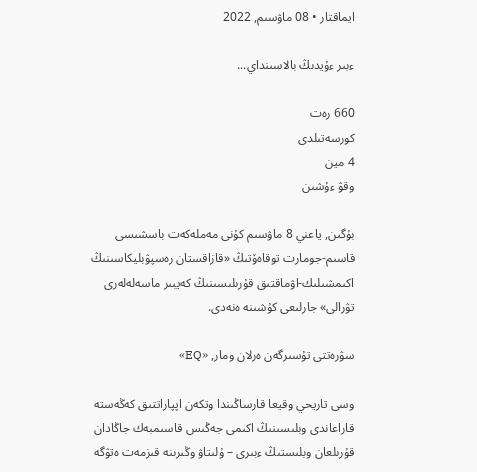ايماقتار • 08 ماۋسىم, 2022

ءبىر ءۇيدىڭ بالاسىنداي...

660 رەت
كورسەتىلدى
4 مين
وقۋ ءۇشىن

بۇگىن, ياعني 8 ماۋسىم كۇنى مەملەكەت باسشىسى قاسىم-جومارت توقاەۆتىڭ «قازاقستان رەسپۋبليكاسىنىڭ اكىمشىلىك-اۋماقتىق قۇرىلىسىنىڭ كەيبىر ماسەلەلەرى تۋرالى» جارلىعى كۇشىنە ەنەدى.

سۋرەتتى تۇسىرگەن ەرلان ومار, «EQ»

وسى تاريحي وقيعا قارساڭىندا وتكەن اپپاراتتىق كەڭەستە قاراعاندى وبلىسىنىڭ اكىمى جەڭىس قاسىمبەك جاڭادان قۇرىلعان وبلىستىڭ ءبىرى – ۇلىتاۋ وڭىرىنە قىزمەت ەتۋگە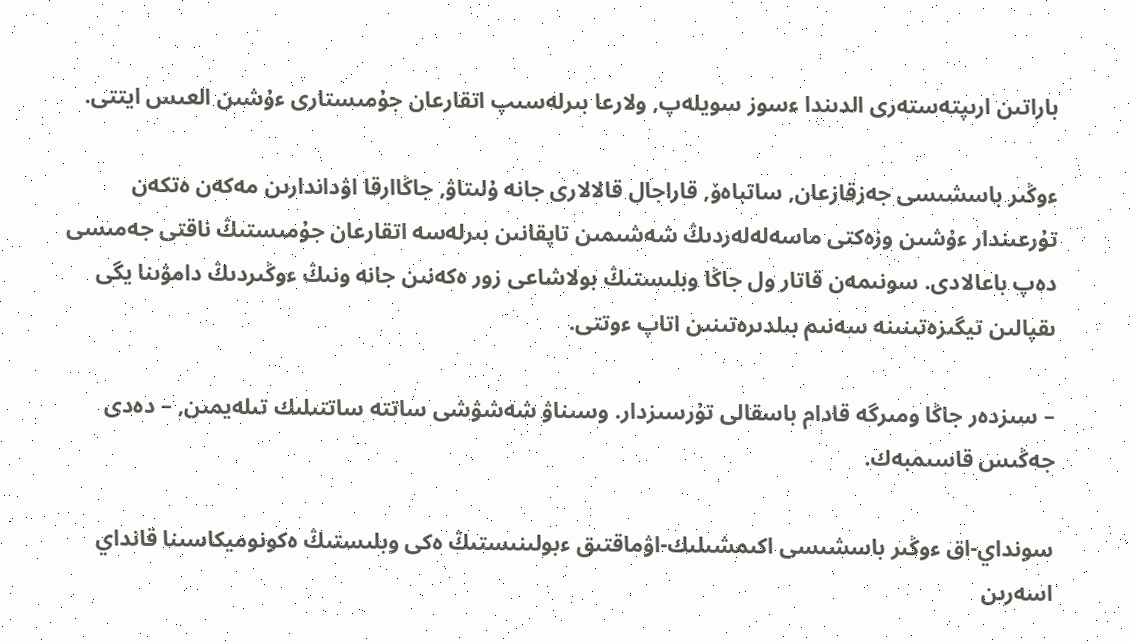باراتىن ارىپتەستەرى الدىندا ءسوز سويلەپ, ولارعا بىرلەسىپ اتقارعان جۇمىستارى ءۇشىن العىس ايتتى.

ءوڭىر باسشىسى جەزقازعان, ساتباەۆ, قاراجال قالالارى جانە ۇلىتاۋ, جاڭاارقا اۋداندارىن مەكەن ەتكەن تۇرعىندار ءۇشىن وزەكتى ماسەلەلەردىڭ شەشىمىن تاپقانىن بىرلەسە اتقارعان جۇمىستىڭ ناقتى جەمىسى دەپ باعالادى. سونىمەن قاتار ول جاڭا وبلىستىڭ بولاشاعى زور ەكەنىن جانە ونىڭ ءوڭىردىڭ دامۋىنا يگى ىقپالىن تيگىزەتىنىنە سەنىم بىلدىرەتىنىن اتاپ ءوتتى.

– سىزدەر جاڭا ومىرگە قادام باسقالى تۇرسىزدار. وسىناۋ شەشۋشى ساتتە ساتتىلىك تىلەيمىن, – دەدى جەڭىس قاسىمبەك.

سونداي-اق ءوڭىر باسشىسى اكىمشىلىك-اۋماقتىق ءبولىنىستىڭ ەكى وبلىستىڭ ەكونوميكاسىنا قانداي اسەرىن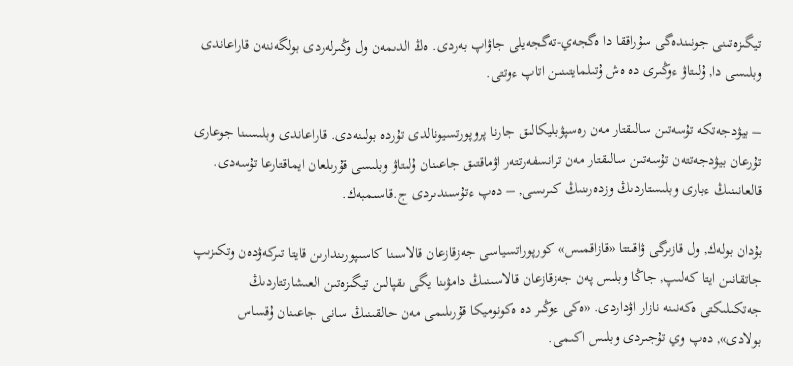تيگىزەتىنى جونىندەگى سۇراققا دا ەگجەي-تەگجەيلى جاۋاپ بەردى. ەڭ الدىمەن ول وڭىرلەردى بولگەننەن قاراعاندى وبلىسى دا, ۇلىتاۋ ءوڭىرى دە ەش ۇتىلمايتىنىن اتاپ ءوتتى.

– بيۋدجەتكە تۇسەتىن سالىقتار مەن رەسپۋبليكالىق جارنا پروپورتسيونالدى تۇردە بولىنەدى. قاراعاندى وبلىسىنا جوعارى تۇرعان بيۋدجەتتەن تۇسەتىن سالىقتار مەن ترانسفەرتتەر اۋماقتىق جاعىنان ۇلىتاۋ وبلىسى قۇرىلعان ايماقتارعا تۇسەدى. قالعانىنىڭ ءبارى وبلىستاردىڭ وزدەرىنىڭ كىرىسى, – دەپ ءتۇسىندىردى ج.قاسىمبەك.

بۇدان بولەك, ول قازىرگى ۋاقىتتا «قازاقمىس» كورپوراتسياسى جەزقازعان قالاسىنا كاسىپورىندارىن قايتا تىركەۋدەن وتكىزىپ جاتقانىن ايتا كەلىپ, جاڭا وبلىس پەن جەزقازعان قالاسىنىڭ دامۋىنا يگى ىقپالىن تيگىزەتىن العىشارتتاردىڭ جەتكىلىكتى ەكەنىنە نازار اۋداردى. «ەكى ءوڭىر دە ەكونوميكا قۇرىلىمى مەن حالقىنىڭ سانى جاعىنان ۇقساس بولادى», دەپ وي تۇجىردى وبلىس اكىمى.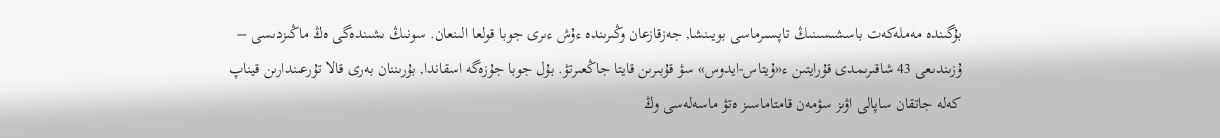بۇگىندە مەملەكەت باسشىسىنىڭ تاپسىرماسى بويىنشا, جەزقازعان وڭىرىندە ءۇش ءىرى جوبا قولعا الىنعان. سونىڭ ىشىندەگى ەڭ ماڭىزدىسى – ۇزىندىعى 43 شاقىرىمدى قۇرايتىن ء«ۇيتاس-ايدوس» سۋ قۇبىرىن قايتا جاڭعىرتۋ. بۇل جوبا جۇزەگە اسقاندا, بۇرىننان بەرى قالا تۇرعىندارىن قيناپ كەلە جاتقان ساپالى اۋىز سۋمەن قامتاماسىز ەتۋ ماسەلەسى وڭ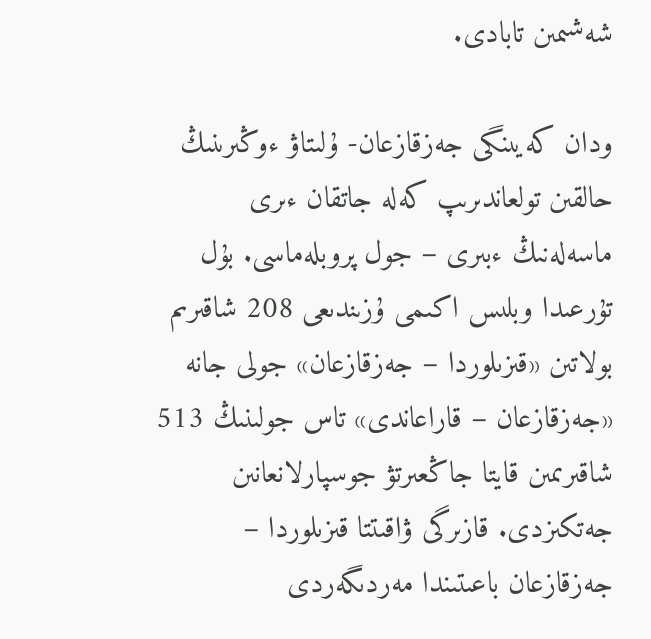شەشىمىن تابادى.

ودان كەيىنگى جەزقازعان- ۇلىتاۋ ءوڭىرىنىڭ حالقىن تولعاندىرىپ كەلە جاتقان ءىرى ماسەلەنىڭ ءبىرى – جول پروبلەماسى. بۇل تۇرعىدا وبلىس اكىمى ۇزىندىعى 208 شاقىرىم بولاتىن «قىزىلوردا – جەزقازعان» جولى جانە «جەزقازعان – قاراعاندى» تاس جولىنىڭ 513 شاقىرىمىن قايتا جاڭعىرتۋ جوسپارلانعانىن جەتكىزدى. قازىرگى ۋاقىتتا قىزىلوردا – جەزقازعان باعىتىندا مەردىگەردى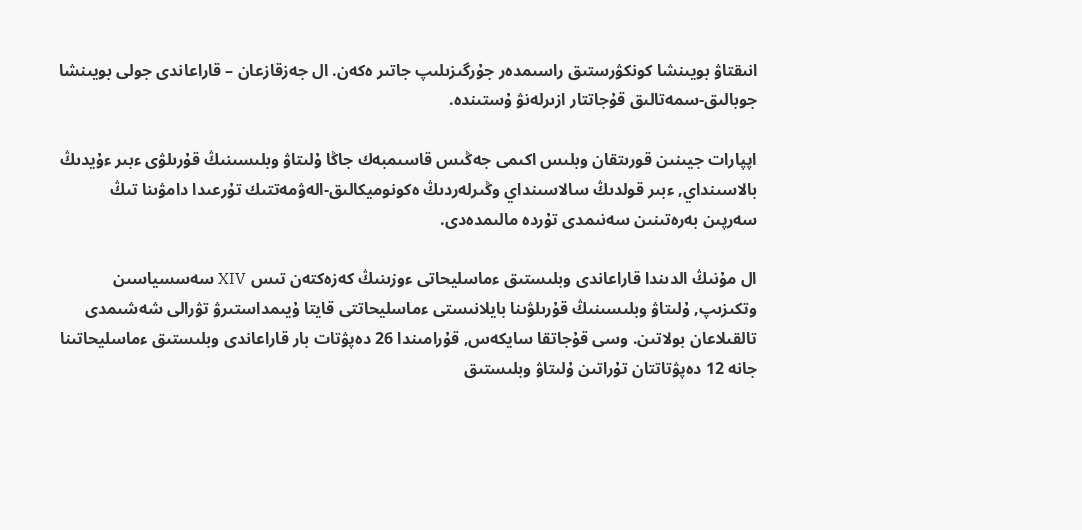انىقتاۋ بويىنشا كونكۋرستىق راسىمدەر جۇرگىزىلىپ جاتىر ەكەن. ال جەزقازعان – قاراعاندى جولى بويىنشا جوبالىق-سمەتالىق قۇجاتتار ازىرلەنۋ ۇستىندە.

اپپارات جيىنىن قورىتقان وبلىس اكىمى جەڭىس قاسىمبەك جاڭا ۇلىتاۋ وبلىسىنىڭ قۇرىلۋى ءبىر ءۇيدىڭ بالاسىنداي, ءبىر قولدىڭ سالاسىنداي وڭىرلەردىڭ ەكونوميكالىق-الەۋمەتتىك تۇرعىدا دامۋىنا تىڭ سەرپىن بەرەتىنىن سەنىمدى تۇردە مالىمدەدى.

ال مۇنىڭ الدىندا قاراعاندى وبلىستىق ءماسليحاتى ءوزىنىڭ كەزەكتەن تىس XIV سەسسياسىن وتكىزىپ, ۇلىتاۋ وبلىسىنىڭ قۇرىلۋىنا بايلانىستى ءماسليحاتتى قايتا ۇيىمداستىرۋ تۋرالى شەشىمدى تالقىلاعان بولاتىن. وسى قۇجاتقا سايكەس, قۇرامىندا 26 دەپۋتات بار قاراعاندى وبلىستىق ءماسليحاتىنا جانە 12 دەپۋتاتتان تۇراتىن ۇلىتاۋ وبلىستىق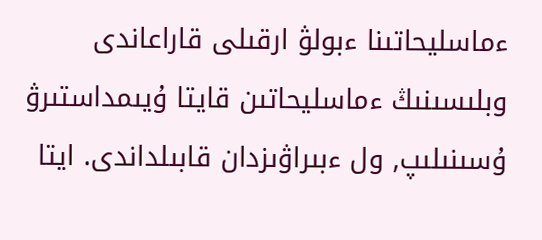ءماسليحاتىنا ءبولۋ ارقىلى قاراعاندى وبلىسىنىڭ ءماسليحاتىن قايتا ۇيىمداستىرۋ ۇسىنىلىپ, ول ءبىراۋىزدان قابىلداندى. ايتا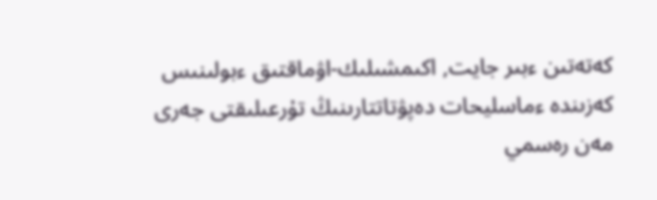كەتەتىن ءبىر جايت, اكىمشىلىك-اۋماقتىق ءبولىنىس كەزىندە ءماسليحات دەپۋتاتتارىنىڭ تۇرعىلىقتى جەرى مەن رەسمي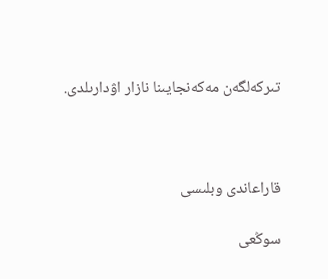تىركەلگەن مەكەنجايىنا نازار اۋدارىلدى.



قاراعاندى وبلىسى

سوڭعى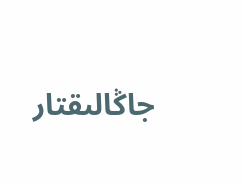جاڭالىقتار